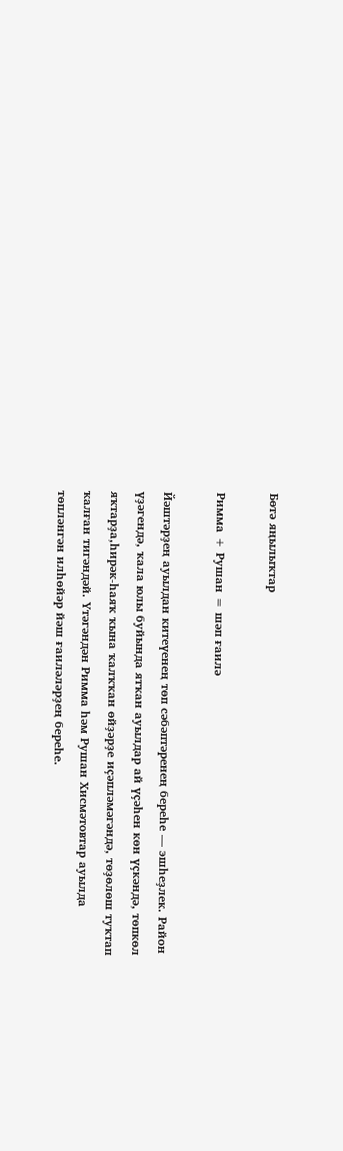Бөтә яңылыҡтар

Римма + Рушан = шәп ғаилә

Йәштәрҙең ауылдан китеүенең төп сәбәптәренең береһе — эшһеҙлек. Район үҙәгендә, ҡала юлы буйында ятҡан ауылдар ай үҫәһен көн үҫкәндә, төпкөл яҡтарҙа,һирәк-һаяҡ ҡына ҡалҡҡан өйҙәрҙе иҫәпләмәгәндә, төҙөлөш туҡтап ҡалған тигәндәй. Үтәгәндән Римма һәм Рушан Хисмәтовтар ауылда төпләнгән илһөйәр йәш ғаиләләрҙең береһе.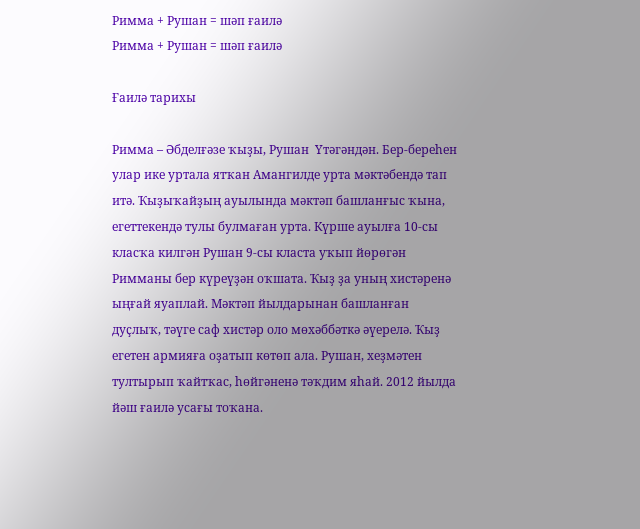Римма + Рушан = шәп ғаилә
Римма + Рушан = шәп ғаилә

Ғаилә тарихы

Римма – Әбделғәзе ҡыҙы, Рушан  Үтәгәндән. Бер-береһен улар ике уртала ятҡан Амангилде урта мәктәбендә тап итә. Ҡыҙыҡайҙың ауылында мәктәп башланғыс ҡына, егеттекендә тулы булмаған урта. Күрше ауылға 10-сы класҡа килгән Рушан 9-сы класта уҡып йөрөгән Римманы бер күреүҙән оҡшата. Ҡыҙ ҙа уның хистәренә ыңғай яуаплай. Мәктәп йылдарынан башланған дуҫлыҡ, тәүге саф хистәр оло мөхәббәткә әүерелә. Ҡыҙ егетен армияға оҙатып көтөп ала. Рушан, хеҙмәтен тултырып ҡайтҡас, һөйгәненә тәҡдим яһай. 2012 йылда йәш ғаилә усағы тоҡана.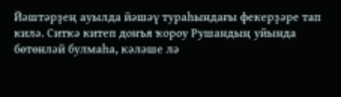Йәштәрҙең ауылда йәшәү тураһындағы фекерҙәре тап килә. Ситкә китеп донъя ҡороу Рушандың уйында бөтөнләй булмаһа, кәләше лә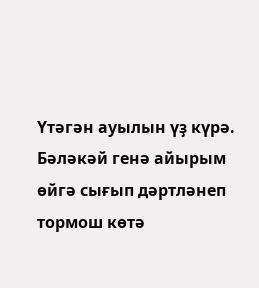Үтәгән ауылын үҙ күрә. Бәләкәй генә айырым өйгә сығып дәртләнеп тормош көтә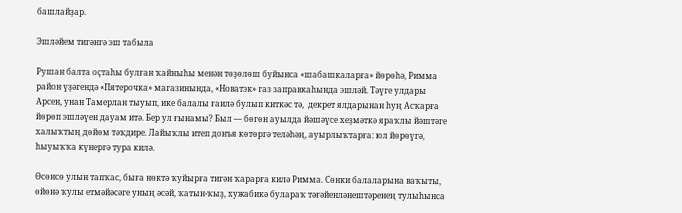башлайҙар.

Эшләйем тигәнгә эш табыла

Рушан балта оҫтаһы булған ҡайныһы менән төҙөлөш буйынса «шабашкаларға» йөрөһә, Римма район үҙәгендә «Пятерочка» магазинында, «Новатэк» газ заправкаһында эшләй. Тәүге улдары Арсен, унан Тамерлан тыуып, ике балалы ғаилә булып киткәс тә,  декрет ялдарынан һуң Асҡарға йөрөп эшләүен дауам итә. Бер ул ғынамы? Был — бөгөн ауылда йәшәүсе хеҙмәткә яраҡлы йәштәге халыҡтың дөйөм тәҡдире. Лайыҡлы итеп донъя көтөргә теләһәң, ауырлыҡтарға: юл йөрөүгә, һыуыҡҡа күнергә тура килә.

Өсөнсө улын тапҡас, быға нөктә ҡуйырға тигән ҡарарға килә Римма. Сөнки балаларына ваҡыты, өйөнә ҡулы етмәйәсәге уның әсәй, ҡатын-ҡыҙ, хужабикә булараҡ тәғәйенләнештәренең тулыһынса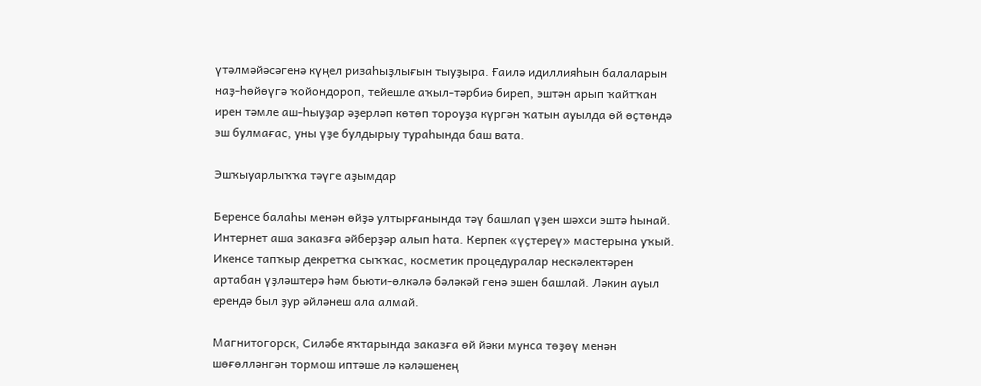үтәлмәйәсәгенә күңел ризаһыҙлығын тыуҙыра. Ғаилә идиллияһын балаларын наҙ-һөйөүгә ҡойондороп, тейешле аҡыл-тәрбиә биреп, эштән арып ҡайтҡан ирен тәмле аш-һыуҙар әҙерләп көтөп тороуҙа күргән ҡатын ауылда өй өҫтөндә эш булмағас, уны үҙе булдырыу тураһында баш вата.

Эшҡыуарлыҡҡа тәүге аҙымдар

Беренсе балаһы менән өйҙә ултырғанында тәү башлап үҙен шәхси эштә һынай. Интернет аша заказға әйберҙәр алып һата. Керпек «үҫтереү» мастерына уҡый. Икенсе тапҡыр декретҡа сыҡҡас, косметик процедуралар нескәлектәрен артабан үҙләштерә һәм бьюти-өлкәлә бәләкәй генә эшен башлай. Ләкин ауыл ерендә был ҙур әйләнеш ала алмай.

Магнитогорск, Силәбе яҡтарында заказға өй йәки мунса төҙөү менән шөғөлләнгән тормош иптәше лә кәләшенең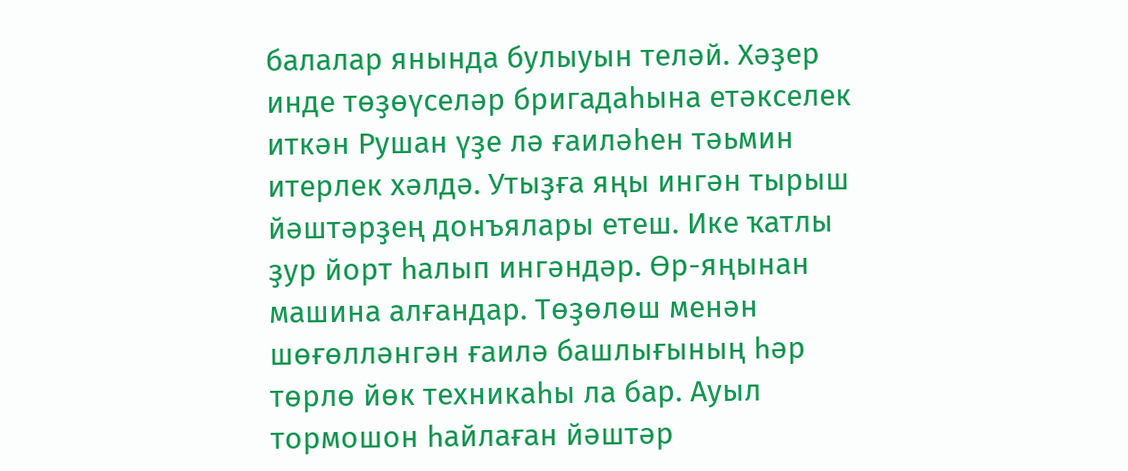балалар янында булыуын теләй. Хәҙер инде төҙөүселәр бригадаһына етәкселек иткән Рушан үҙе лә ғаиләһен тәьмин итерлек хәлдә. Утыҙға яңы ингән тырыш йәштәрҙең донъялары етеш. Ике ҡатлы ҙур йорт һалып ингәндәр. Өр-яңынан машина алғандар. Төҙөлөш менән шөғөлләнгән ғаилә башлығының һәр төрлө йөк техникаһы ла бар. Ауыл тормошон һайлаған йәштәр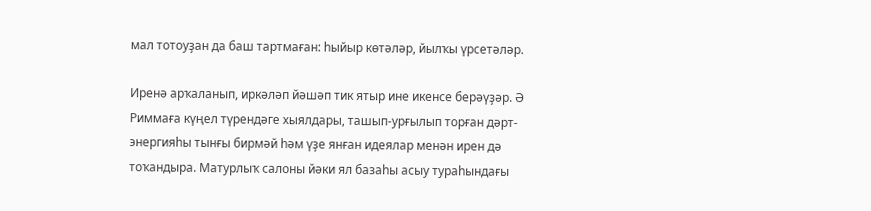мал тотоуҙан да баш тартмаған: һыйыр көтәләр, йылҡы үрсетәләр.

Иренә арҡаланып, иркәләп йәшәп тик ятыр ине икенсе берәүҙәр. Ә Риммаға күңел түрендәге хыялдары, ташып-урғылып торған дәрт-энергияһы тынғы бирмәй һәм үҙе янған идеялар менән ирен дә тоҡандыра. Матурлыҡ салоны йәки ял базаһы асыу тураһындағы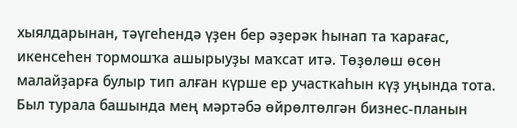хыялдарынан, тәүгеһендә үҙен бер әҙерәк һынап та ҡарағас, икенсеһен тормошҡа ашырыуҙы маҡсат итә. Төҙөлөш өсөн малайҙарға булыр тип алған күрше ер участкаһын күҙ уңында тота. Был турала башында мең мәртәбә өйрөлтөлгән бизнес-планын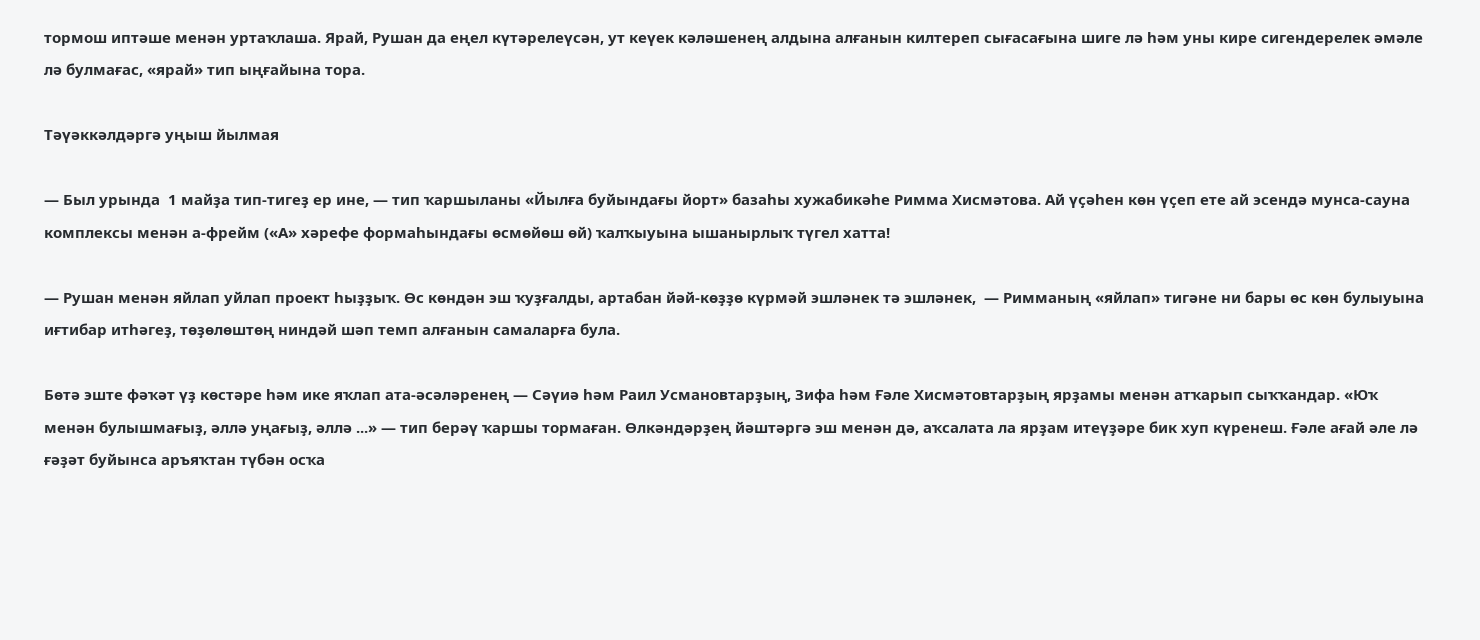тормош иптәше менән уртаҡлаша. Ярай, Рушан да еңел күтәрелеүсән, ут кеүек кәләшенең алдына алғанын килтереп сығасағына шиге лә һәм уны кире сигендерелек әмәле лә булмағас, «ярай» тип ыңғайына тора.

Тәүәккәлдәргә уңыш йылмая

— Был урында  1 майҙа тип-тигеҙ ер ине, — тип ҡаршыланы «Йылға буйындағы йорт» базаһы хужабикәһе Римма Хисмәтова. Ай үҫәһен көн үҫеп ете ай эсендә мунса-сауна комплексы менән а-фрейм («А» хәрефе формаһындағы өсмөйөш өй) ҡалҡыуына ышанырлыҡ түгел хатта!

— Рушан менән яйлап уйлап проект һыҙҙыҡ. Өс көндән эш ҡуҙғалды, артабан йәй-көҙҙө күрмәй эшләнек тә эшләнек,  — Римманың «яйлап» тигәне ни бары өс көн булыуына иғтибар итһәгеҙ, төҙөлөштөң ниндәй шәп темп алғанын самаларға була.

Бөтә эште фәҡәт үҙ көстәре һәм ике яҡлап ата-әсәләренең — Сәүиә һәм Раил Усмановтарҙың, Зифа һәм Ғәле Хисмәтовтарҙың ярҙамы менән атҡарып сыҡҡандар. «Юҡ менән булышмағыҙ, әллә уңағыҙ, әллә ...» — тип берәү ҡаршы тормаған. Өлкәндәрҙең йәштәргә эш менән дә, аҡсалата ла ярҙам итеүҙәре бик хуп күренеш. Ғәле ағай әле лә ғәҙәт буйынса аръяҡтан түбән осҡа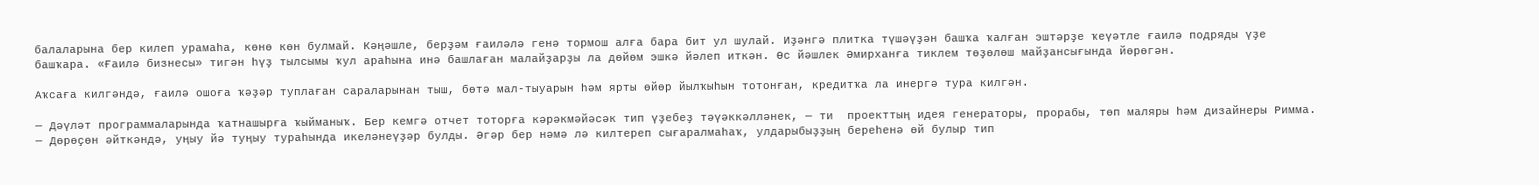балаларына бер килеп урамаһа, көнө көн булмай. Кәңәшле, берҙәм ғаиләлә генә тормош алға бара бит ул шулай. Иҙәнгә плитка түшәүҙән башҡа ҡалған эштәрҙе ҡеүәтле ғаилә подряды үҙе башҡара. «Ғаилә бизнесы» тигән һүҙ тылсымы ҡул араһына инә башлаған малайҙарҙы ла дөйөм эшкә йәлеп иткән. Өс йәшлек Әмирханға тиклем төҙөлөш майҙансығында йөрөгән.

Аҡсаға килгәндә, ғаилә ошоға ҡәҙәр туплаған сараларынан тыш, бөтә мал-тыуарын һәм ярты өйөр йылҡыһын тотонған, кредитҡа ла инергә тура килгән.

— Дәүләт программаларында ҡатнашырға ҡыйманыҡ. Бер кемгә отчет тоторға кәрәкмәйәсәк тип үҙебеҙ тәүәккәлләнек, — ти  проекттың идея генераторы, прорабы, төп маляры һәм дизайнеры Римма. — Дөрөҫөн әйткәндә, уңыу йә туңыу тураһында икеләнеүҙәр булды. Әгәр бер нәмә лә килтереп сығаралмаһаҡ, улдарыбыҙҙың береһенә өй булыр тип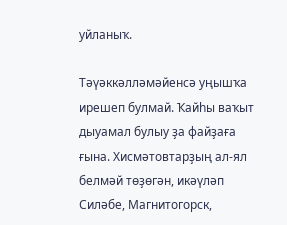уйланыҡ.

Тәүәккәлләмәйенсә уңышҡа ирешеп булмай. Ҡайһы ваҡыт дыуамал булыу ҙа файҙаға ғына. Хисмәтовтарҙың ал-ял белмәй төҙөгән, икәүләп Силәбе, Магнитогорск,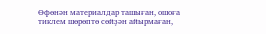Өфөнән материалдар ташыған, ошоға тиклем шөрөптө сөйҙән айырмаған,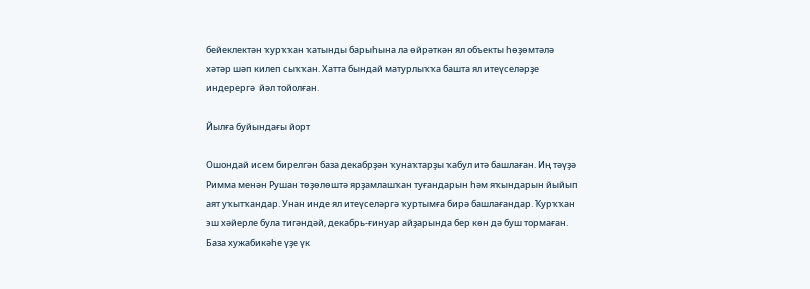бейеклектән ҡурҡҡан ҡатынды барыһына ла өйрәткән ял объекты һөҙөмтәлә хәтәр шәп килеп сыҡҡан. Хатта бындай матурлыҡҡа башта ял итеүселәрҙе индерергә  йәл тойолған.

Йылға буйындағы йорт

Ошондай исем бирелгән база декабрҙән ҡунаҡтарҙы ҡабул итә башлаған. Иң тәүҙә Римма менән Рушан төҙөлөштә ярҙамлашҡан туғандарын һәм яҡындарын йыйып аят уҡытҡандар. Унан инде ял итеүселәргә ҡуртымға бирә башлағандар. Ҡурҡҡан эш хәйерле була тигәндәй, декабрь-ғинуар айҙарында бер көн дә буш тормаған. База хужабикәһе үҙе үк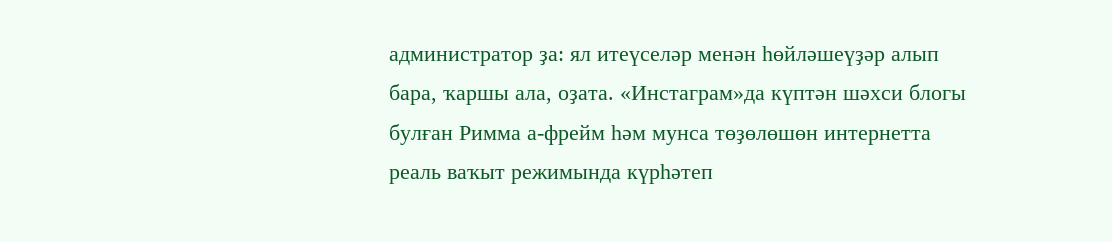администратор ҙа: ял итеүселәр менән һөйләшеүҙәр алып бара, ҡаршы ала, оҙата. «Инстаграм»да күптән шәхси блогы булған Римма а-фрейм һәм мунса төҙөлөшөн интернетта реаль ваҡыт режимында күрһәтеп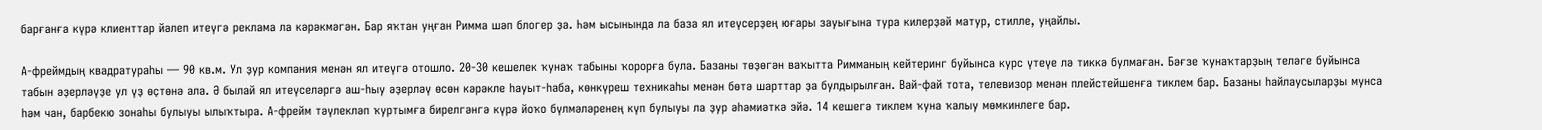барғанға күрә клиенттар йәлеп итеүгә реклама ла кәрәкмәгән. Бар яҡтан уңған Римма шәп блогер ҙа. Һәм ысынында ла база ял итеүсерҙең юғары зауығына тура килерҙәй матур, стилле, уңайлы.

А-фреймдың квадратураһы — 90 кв.м. Ул ҙур компания менән ял итеүгә отошло. 20-30 кешелек ҡунаҡ табыны ҡорорға була. Базаны төҙөгән ваҡытта Римманың кейтеринг буйынса курс үтеүе лә тиккә булмаған. Бәғзе ҡунаҡтарҙың теләге буйынса табын әҙерләүҙе ул үҙ өҫтөнә ала. Ә былай ял итеүселәргә аш-һыу әҙерләү өсөн кәрәкле һауыт-һаба, көнкүреш техникаһы менән бөтә шарттар ҙа булдырылған. Вай-фай тота, телевизор менән плейстейшенға тиклем бар. Базаны һайлаусыларҙы мунса һәм чан, барбекю зонаһы булыуы ылыҡтыра. А-фрейм тәүлекләп ҡуртымға бирелгәнгә күрә йоҡо бүлмәләренең күп булыуы ла ҙур әһәмиәткә эйә. 14 кешегә тиклем ҡуна ҡалыу мөмкинлеге бар.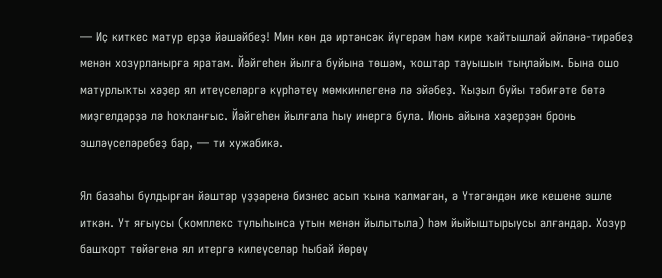— Иҫ киткес матур ерҙә йәшәйбеҙ! Мин көн дә иртәнсәк йүгерәм һәм кире ҡайтышлай әйләнә-тирәбеҙ менән хозурланырға яратам. Йәйгеһен йылға буйына төшәм, ҡоштар тауышын тыңлайым. Бына ошо матурлыҡты хәҙер ял итеүселәргә күрһәтеү мөмкинлегенә лә эйәбеҙ. Ҡыҙыл буйы тәбиғәте бөтә миҙгелдәрҙә лә һоҡланғыс. Йәйгеһен йылғала һыу инергә була. Июнь айына хәҙерҙән бронь эшләүселәребеҙ бар, — ти хужабикә.

Ял базаһы булдырған йәштәр үҙҙәренә бизнес асып ҡына ҡалмаған, ә Үтәгәндән ике кешене эшле иткән. Ут яғыусы (комплекс тулыһынса утын менән йылытыла) һәм йыйыштырыусы алғандар. Хозур башҡорт төйәгенә ял итергә килеүселәр һыбай йөрөү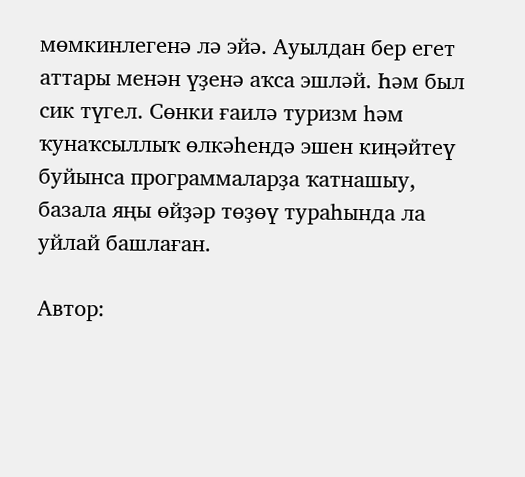мөмкинлегенә лә эйә. Ауылдан бер егет аттары менән үҙенә аҡса эшләй. Һәм был сик түгел. Сөнки ғаилә туризм һәм ҡунаҡсыллыҡ өлкәһендә эшен киңәйтеү буйынса программаларҙа ҡатнашыу, базала яңы өйҙәр төҙөү тураһында ла уйлай башлаған.

Автор: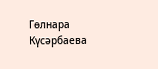Гөлнара Күсәрбаева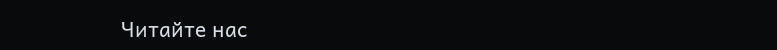Читайте нас